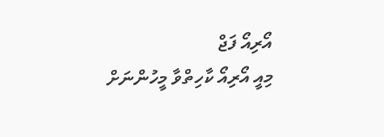އޯރިއޯ ފަޖް
މިއީ އޯރިއޯ ކާހިތްވާ މީހުންނަށް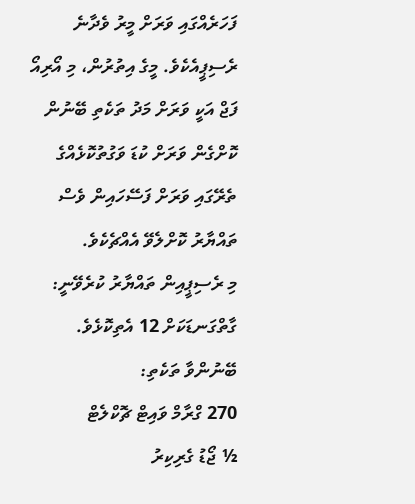ފަހަރެއްގައި ވަރަށް މީރު ވެދާނެ ރެސިޕީއެކެވެ. މީގެ އިތުރުން، މި އޯރިއޯ ފަޖް އަކީ ވަރަށް މަދު ތަކެތި ބޭނުން ކޮށްގެން ވަރަށް ކުޑަ ވަގުތުކޮޅެއްގެ ތެރޭގައި ވަރަށް ފަސޭހައިން ވެސް ތައްޔާރު ކޮށްލެވޭ އެއްޗެކެވެ.
މި ރެސިޕީއިން ތައްޔާރު ކުރެވޭނީ: ގާތްގަނޑަކަށް 12 އެތިކޮޅެވެ.
ބޭނުންވާ ތަކެތި:
270 ގްރާމް ވައިޓް ޗޮކްލެޓް
½ ޖޯޑު ގެރިކިރު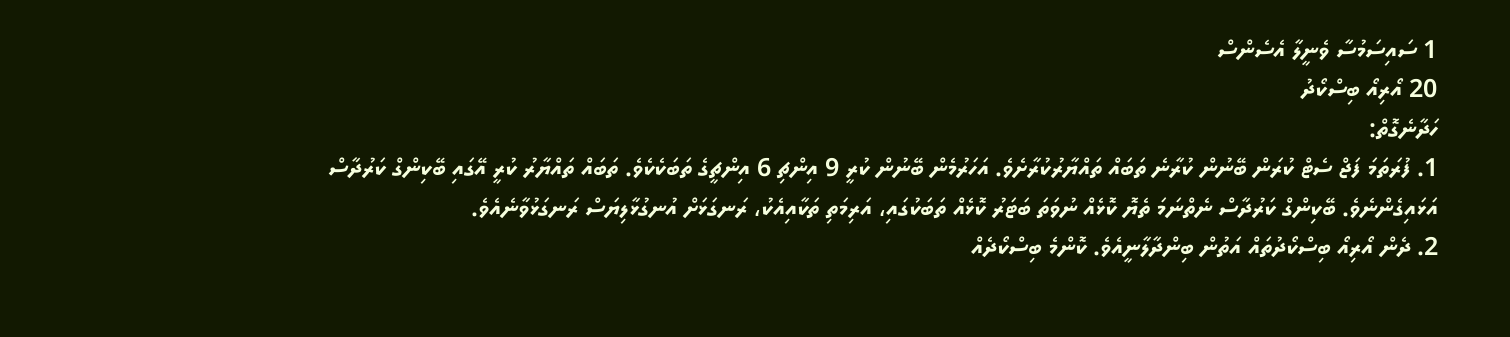1 ސައިސަމުސާ ވެނީލާ އެސެންސް
20 އޯރިއޯ ބިސްކޯދު
ހަދާނެގޮތް:
1. ފުރަތަމަ ފަޖް ސެޓް ކުރަން ބޭނުން ކުރާނެ ތަބައް ތައްޔާރުކުރާށެވެ. އަހަރުމެން ބޭނުން ކުރީ 9 އިންޗި 6 އިންޗީގެ ތަބަކެކެވެ. ތަބައް ތައްޔާރު ކުރީ އޭގައި ބޭކިންގް ކަރުދާސް އަޅައިގެންނެވެ. ބޭކިންގް ކަރުދާސް ނެތްނަމަ ތެޔޮ ކޮޅެއް ނުވަތަ ބަޓަރު ކޮޅެއް ތަބަކުގައި، އަރިމަތި ތަކާއިއެކު، ރަނގަޅަށް އުނގުޅާލިޔަސް ރަނގަޅުވާނެއެވެ.
2. ދެން އޯރިއޯ ބިސްކޯދުތައް އަތުން ބިންދާލާނީއެވެ. ކޮންމެ ބިސްކޯދެއް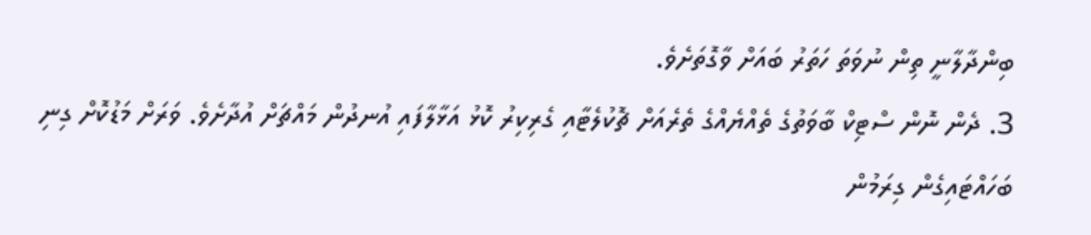ބިންދާލާނީ ތިން ނުވަތަ ހަތަރު ބައަށް ވާގޮތަށެވެ.
3. ދެން ނޮން ސްޓިކް ބާވަތުގެ ތެއްޔެއްގެ ތެރެއަށް ޗޮކުލެޓާއި ގެރިކިރު ކޮޅު އަޅާލާފައި އުނދުން މައްޗަށް އުދާށެވެ. ވަރަށް މަޑުކޮށް ގިނި ބަހައްޓައިގެން ގިރަމުން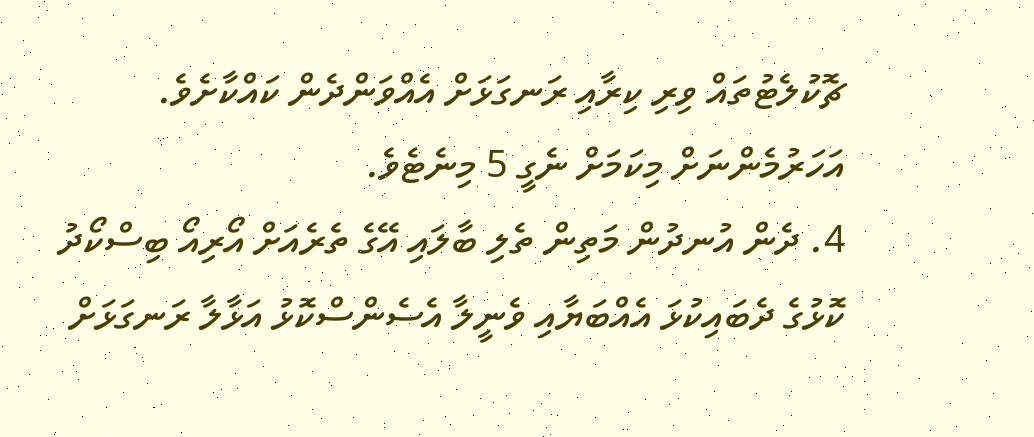ޗޮކުލެޓުތައް ވިރި ކިރާއި ރަނގަޅަށް އެއްވަންދެން ކައްކާށެވެ. އަހަރުމެންނަށް މިކަމަށް ނެގީ 5 މިނެޓެވެ.
4. ދެން އުނދުން މަތިން ތެލި ބާލައި އޭގެ ތެރެއަށް އޯރިއޯ ބިސްކޯދު ކޮޅުގެ ދެބައިކުޅަ އެއްބަޔާއި ވެނީލާ އެސެންސްކޮޅު އަޅާލާ ރަނގަޅަށް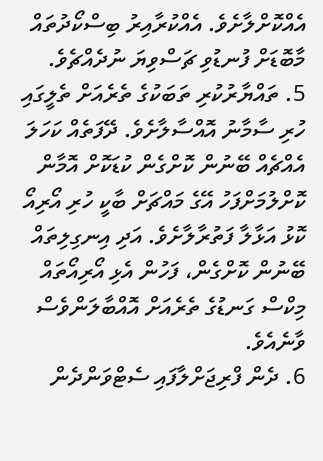އެއްކޮށްލާށެވެ. އެއްކުރާއިރު ބިސްކޯދުތައް މާބޮޑަށް ފުނޑުވި ޗަސްވިޔަ ނުދެއްޗެވެ.
5. ތައްޔާރުކުރި ތަބަކުގެ ތެރެއަށް ތެލީގައި ހުރި ސާމާނު އޮއްސާލާށެވެ. ދޭފަތެއް ކަހަލަ އެއްޗެއް ބޭނުން ކޮށްގެން ކުޑަކޮށް އޮމާން ކޮށްލުމަށްފަހު އޭގެ މައްޗަށް ބާކީ ހުރި އޯރިއޯ ކޮޅު އަޅާލާ ފަތުރާލާށެވެ. އަދި އިނގިލިތައް ބޭނުން ކޮށްގެން، ފަހުން އެޅި އޯރިއޯތައް މިކްސް ގަނޑުގެ ތެރެއަށް އޮއްބާލަންވެސް ވާނެއެވެ.
6. ދެން ފްރިޖަށްލާފައި ސެޓްވަންދެން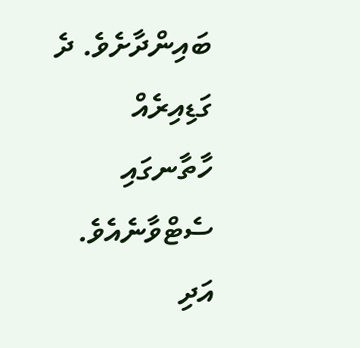ބައިންދާށެވެ. ދެ ގަޑިއިރެއް ހާތާނގައި ސެޓްވާނެއެވެ. އަދި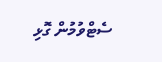ސެޓްވުމުން ގޮޅި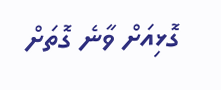ގޮޅިއަށް ވާނެ ގޮތަށް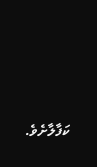ކަފާލާށެވެ.